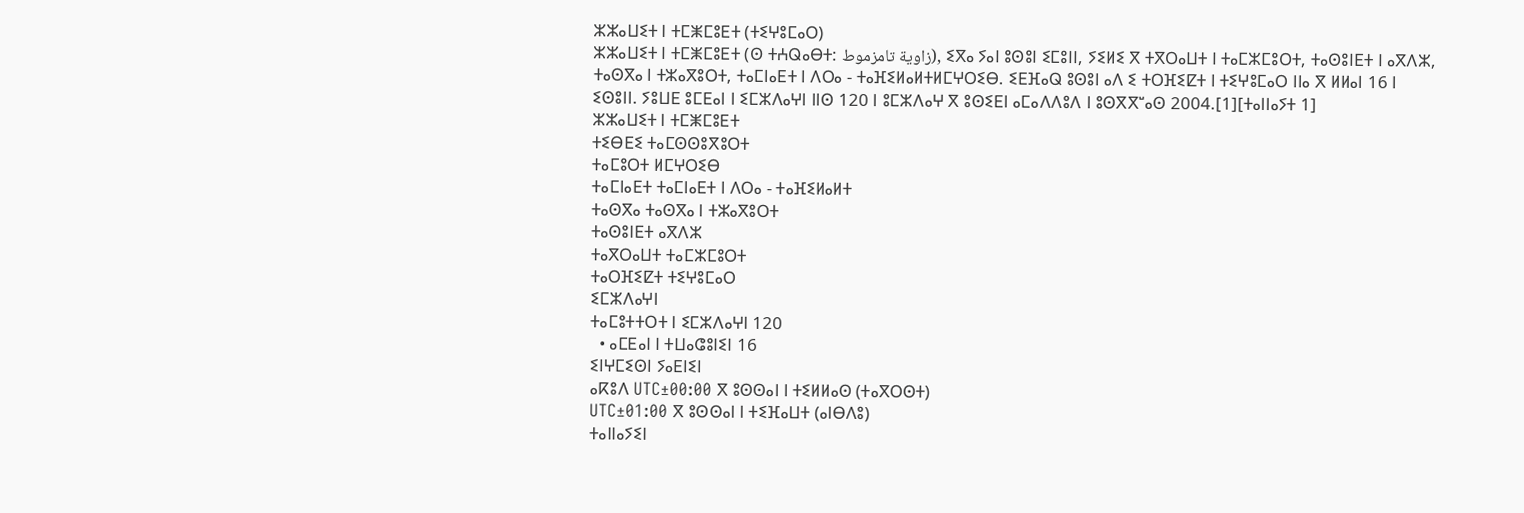ⵣⵣⴰⵡⵉⵜ ⵏ ⵜⵎⵥⵎⵓⴹⵜ (ⵜⵉⵖⵓⵎⴰⵔ)
ⵣⵣⴰⵡⵉⵜ ⵏ ⵜⵎⵥⵎⵓⴹⵜ (ⵙ ⵜⵄⵕⴰⴱⵜ: زاوية تامزموط), ⵉⴳⴰ ⵢⴰⵏ ⵓⵙⵓⵏ ⵉⵎⵓⵏⵏ, ⵢⵉⵍⵉ ⴳ ⵜⴳⵔⴰⵡⵜ ⵏ ⵜⴰⵎⵣⵎⵓⵔⵜ, ⵜⴰⵙⵓⵏⴹⵜ ⵏ ⴰⴳⴷⵣ, ⵜⴰⵙⴳⴰ ⵏ ⵜⵣⴰⴳⵓⵔⵜ, ⵜⴰⵎⵏⴰⴹⵜ ⵏ ⴷⵔⴰ - ⵜⴰⴼⵉⵍⴰⵍⵜⵍⵎⵖⵔⵉⴱ. ⵉⴹⴼⴰⵕ ⵓⵙⵓⵏ ⴰⴷ ⵉ ⵜⵔⴼⵉⵇⵜ ⵏ ⵜⵉⵖⵓⵎⴰⵔ ⵏⵏⴰ ⴳ ⵍⵍⴰⵏ 16 ⵏ ⵉⵙⵓⵏⵏ. ⵢⵓⵡⴹ ⵓⵎⴹⴰⵏ ⵏ ⵉⵎⵣⴷⴰⵖⵏ ⵏⵏⵙ 120 ⵏ ⵓⵎⵣⴷⴰⵖ ⴳ ⵓⵙⵉⴹⵏ ⴰⵎⴰⴷⴷⵓⴷ ⵏ ⵓⵙⴳⴳⵯⴰⵙ 2004.[1][ⵜⴰⵏⵏⴰⵢⵜ 1]
ⵣⵣⴰⵡⵉⵜ ⵏ ⵜⵎⵥⵎⵓⴹⵜ
ⵜⵉⴱⴹⵉ ⵜⴰⵎⵙⵙⵓⴳⵓⵔⵜ
ⵜⴰⵎⵓⵔⵜ ⵍⵎⵖⵔⵉⴱ
ⵜⴰⵎⵏⴰⴹⵜ ⵜⴰⵎⵏⴰⴹⵜ ⵏ ⴷⵔⴰ - ⵜⴰⴼⵉⵍⴰⵍⵜ
ⵜⴰⵙⴳⴰ ⵜⴰⵙⴳⴰ ⵏ ⵜⵣⴰⴳⵓⵔⵜ
ⵜⴰⵙⵓⵏⴹⵜ ⴰⴳⴷⵣ
ⵜⴰⴳⵔⴰⵡⵜ ⵜⴰⵎⵣⵎⵓⵔⵜ
ⵜⴰⵔⴼⵉⵇⵜ ⵜⵉⵖⵓⵎⴰⵔ
ⵉⵎⵣⴷⴰⵖⵏ
ⵜⴰⵎⵓⵜⵜⵔⵜ ⵏ ⵉⵎⵣⴷⴰⵖⵏ 120
  • ⴰⵎⴹⴰⵏ ⵏ ⵜⵡⴰⵛⵓⵏⵉⵏ 16
ⵉⵏⵖⵎⵉⵙⵏ ⵢⴰⴹⵏⵉⵏ
ⴰⴽⵓⴷ UTC±00:00 ⴳ ⵓⵙⵙⴰⵏ ⵏ ⵜⵉⵍⵍⴰⵙ (ⵜⴰⴳⵔⵙⵜ)
UTC±01:00 ⴳ ⵓⵙⵙⴰⵏ ⵏ ⵜⵉⴼⴰⵡⵜ (ⴰⵏⴱⴷⵓ)
ⵜⴰⵏⵏⴰⵢⵉⵏ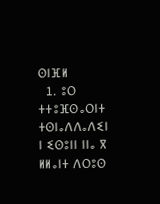ⵙⵏⴼⵍ
  1. ⵓⵔ ⵜⵜⵓⴼⵙⴰⵔⵏⵜ ⵜⵙⵏⴰⴷⴷⴰⴷⵉⵏ ⵏ ⵉⵙⵓⵏⵏ ⵏⵏⴰ ⴳ ⵍⵍⴰⵏⵜ ⴷⵔⵓⵙ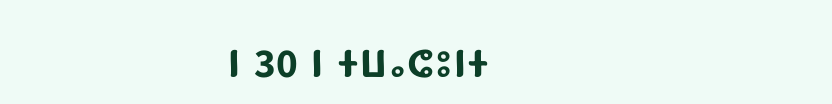ⵏ 30 ⵏ ⵜⵡⴰⵛⵓⵏⵜ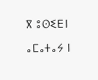ⴳ ⵓⵙⵉⴹⵏ ⴰⵎⴰⵜⴰⵢ ⵏ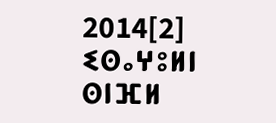2014[2]
ⵉⵙⴰⵖⵓⵍⵏ
ⵙⵏⴼⵍ